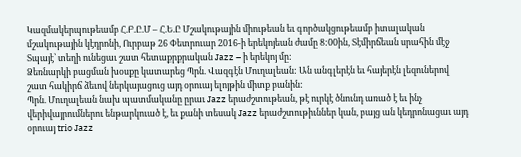Կազմակերպութեամբ Հ.Բ.Ը.Մ – Հ.Ե.Ը Մշակութային միութեան եւ գործակցութեամբ իտալական մշակութային կէդրոնի, Ուրբաթ 26 Փետրուար 2016-ի երեկոյեան ժամը 8:00ին, Տէմիրճեան սրահին մէջ Տպայէ՝ տեղի ունեցաւ շատ հետաքրքրական Jazz – ի երեկոյ մը:
Ձեռնարկի բացման խօսքը կատարեց Պրն. Վազգէն Մուղալեան: Ան անգլերէն եւ հայերէն լեզուներով շատ հակիրճ ձեւով ներկայացուց այդ օրուայ ելոյթին միտք բանին:
Պրն. Մուղալեան նախ պատմականը ըրաւ Jazz երաժշտութեան, թէ ուրկէ ծնունդ առած է եւ ինչ վերիվայրումներու ենթարկուած է, եւ քանի տեսակ Jazz երաժշտութիւններ կան, բայց ան կեդրոնացաւ այդ օրուայ trio Jazz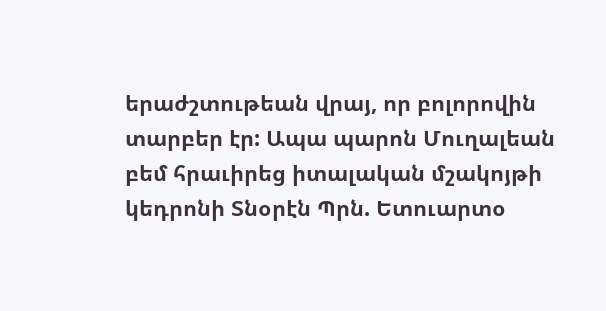երաժշտութեան վրայ, որ բոլորովին տարբեր էր: Ապա պարոն Մուղալեան բեմ հրաւիրեց իտալական մշակոյթի կեդրոնի Տնօրէն Պրն. Ետուարտօ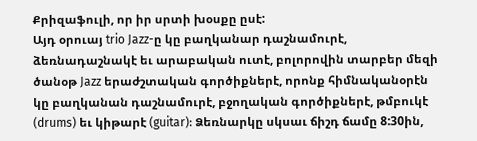Քրիզաֆուլի, որ իր սրտի խօսքը ըսէ:
Այդ օրուայ trio Jazz-ը կը բաղկանար դաշնամուրէ, ձեռնադաշնակէ եւ արաբական ուտէ, բոլորովին տարբեր մեզի ծանօթ Jazz երաժշտական գործիքներէ, որոնք հիմնականօրէն կը բաղկանան դաշնամուրէ, բջողական գործիքներէ, թմբուկէ (drums) եւ կիթարէ (guitar): Ձեռնարկը սկսաւ ճիշդ ճամը 8:30ին,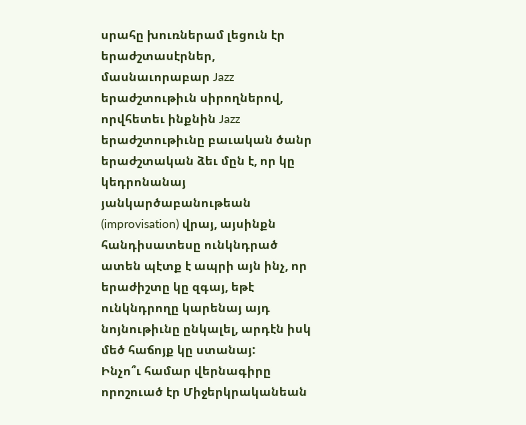սրահը խուռներամ լեցուն էր երաժշտասէրներ, մասնաւորաբար Jazz երաժշտութիւն սիրողներով, որվհետեւ ինքնին Jazz երաժշտութիւնը բաւական ծանր երաժշտական ձեւ մըն է, որ կը կեդրոնանայ յանկարծաբանութեան (improvisation) վրայ, այսինքն հանդիսատեսը ունկնդրած ատեն պէտք է ապրի այն ինչ, որ երաժիշտը կը զգայ, եթէ ունկնդրողը կարենայ այդ նոյնութիւնը ընկալել, արդէն իսկ մեծ հաճոյք կը ստանայ:
Ինչո՞ւ համար վերնագիրը որոշուած էր Միջերկրականեան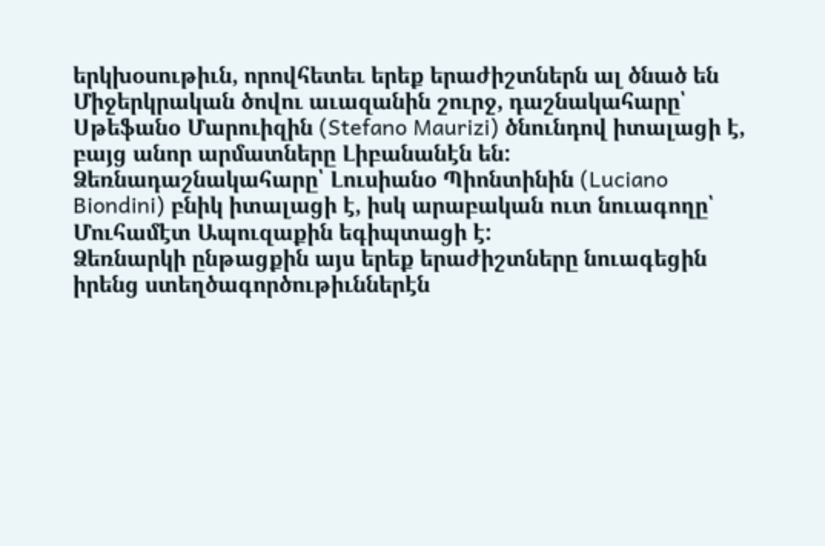երկխօսութիւն, որովհետեւ երեք երաժիշտներն ալ ծնած են Միջերկրական ծովու աւազանին շուրջ, դաշնակահարը՝ Սթեֆանօ Մարուիզին (Stefano Maurizi) ծնունդով իտալացի է, բայց անոր արմատները Լիբանանէն են: Ձեռնադաշնակահարը՝ Լուսիանօ Պիոնտինին (Luciano Biondini) բնիկ իտալացի է, իսկ արաբական ուտ նուագողը՝ Մուհամէտ Ապուզաքին եգիպտացի է:
Ձեռնարկի ընթացքին այս երեք երաժիշտները նուագեցին իրենց ստեղծագործութիւններէն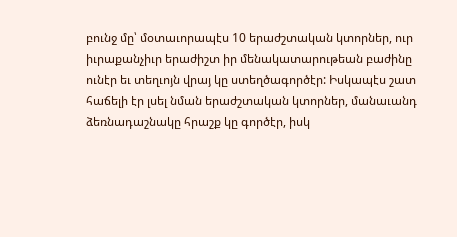բունջ մը՝ մօտաւորապէս 10 երաժշտական կտորներ, ուր իւրաքանչիւր երաժիշտ իր մենակատարութեան բաժինը ունէր եւ տեղւոյն վրայ կը ստեղծագործէր: Իսկապէս շատ հաճելի էր լսել նման երաժշտական կտորներ, մանաւանդ ձեռնադաշնակը հրաշք կը գործէր, իսկ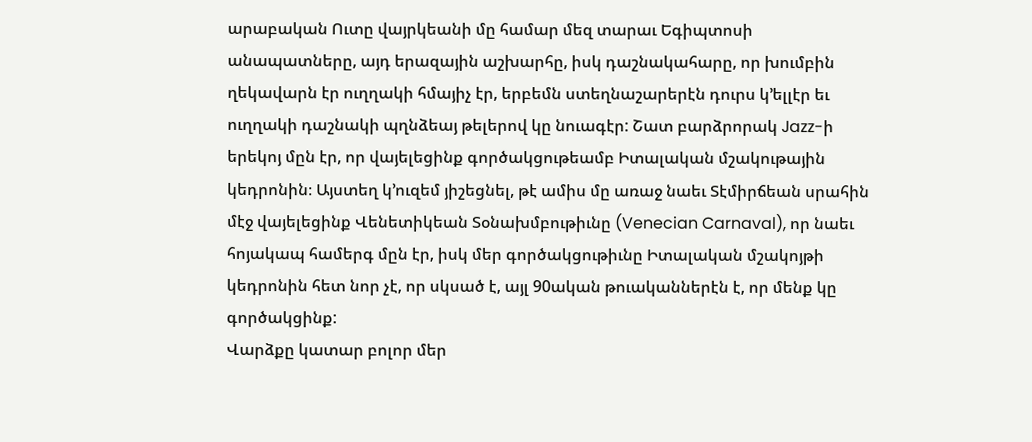արաբական Ուտը վայրկեանի մը համար մեզ տարաւ Եգիպտոսի անապատները, այդ երազային աշխարհը, իսկ դաշնակահարը, որ խումբին ղեկավարն էր ուղղակի հմայիչ էր, երբեմն ստեղնաշարերէն դուրս կ’ելլէր եւ ուղղակի դաշնակի պղնձեայ թելերով կը նուագէր: Շատ բարձրորակ Jazz-ի երեկոյ մըն էր, որ վայելեցինք գործակցութեամբ Իտալական մշակութային կեդրոնին։ Այստեղ կ’ուզեմ յիշեցնել, թէ ամիս մը առաջ նաեւ Տէմիրճեան սրահին մէջ վայելեցինք Վենետիկեան Տօնախմբութիւնը (Venecian Carnaval), որ նաեւ հոյակապ համերգ մըն էր, իսկ մեր գործակցութիւնը Իտալական մշակոյթի կեդրոնին հետ նոր չէ, որ սկսած է, այլ 90ական թուականներէն է, որ մենք կը գործակցինք:
Վարձքը կատար բոլոր մեր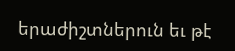երաժիշտներուն եւ թէ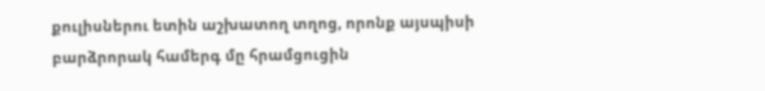քուլիսներու ետին աշխատող տղոց, որոնք այսպիսի բարձրորակ համերգ մը հրամցուցին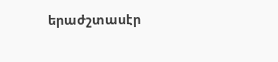երաժշտասէր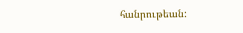հանրութեան: